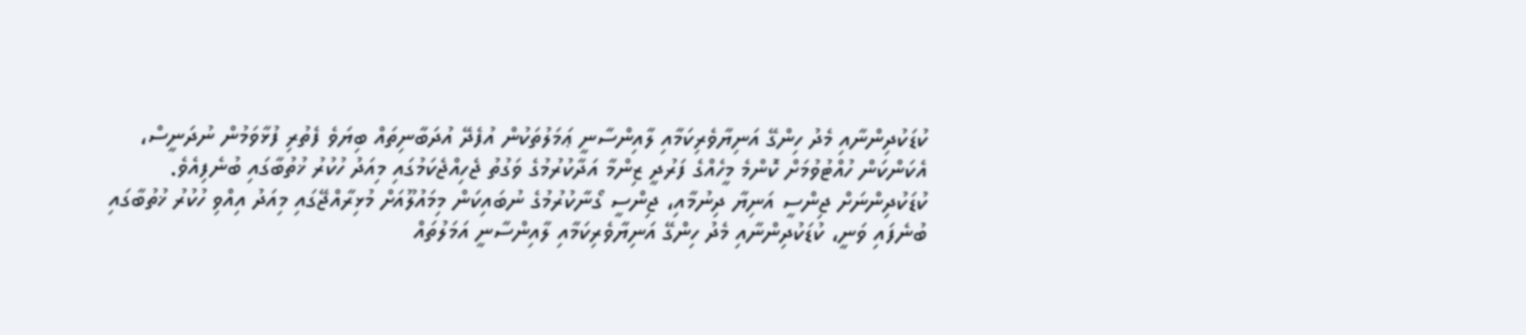ކުޑަކުދިންނާއި މެދު ހިންގޭ އަނިޔާވެރިކަމާއި ލާއިންސާނީ ޢަމަލުތަކުން އުފެދޭ އުދަބާނިތައް ބިޔަވެ ފެތުރި ފުޅާވަމުން ނުދަނީސް، އެކަންކަން ހުއްޓުވުމަށް ކޮންމެ މީހެއްގެ ފަރުދީ ޒިންމާ އަދާކުރުމުގެ ވަގުތު ޖެހިއްޖެކަމުގައި މިއަދު ހުކުރު ޚުތުބާގައި ބުނެފިއެވެ.
ކުޑަކުދިންނަށް ޖިންސީ އަނިޔާ ދިނުމާއި، ޖިންސީ ގޯނާކުރުމުގެ ނުބައިކަން މިމައުލޫއަށް މުޅިރާއްޖޭގައި މިއަދު އިއްވި ހުކުރު ޚުތުބާގައި ބުނެފައި ވަނީ، ކުޑަކުދިންނާއި މެދު ހިންގޭ އަނިޔާވެރިކަމާއި ލާއިންސާނީ އަމަލުތައް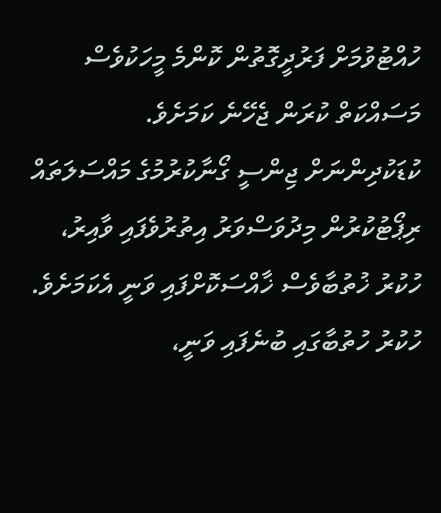ހުއްޓުވުމަށް ފަރުދީގޮތުން ކޮންމެ މީހަކުވެސް މަސައްކަތް ކުރަން ޖެހޭނެ ކަމަށެވެ.
ކުޑަކުދިންނަށް ޖިންސީ ގޯނާކުރުމުގެ މައްސަލަތައް ރިޕޯޓުކުރުން މިދުވަސްވަރު އިތުރުވެފައި ވާއިރު، ހުކުރު ޚުތުބާވެސް ޚާއްސަކޮށްފައި ވަނީ އެކަމަށެވެ.
ހުކުރު ހުތުބާގައި ބުނެފައި ވަނީ،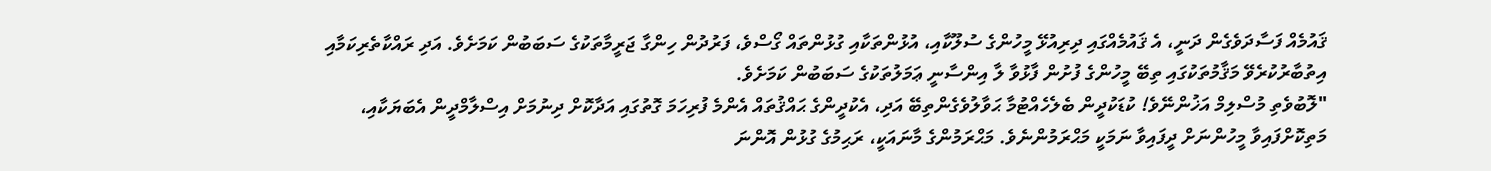ޤައުމެއް ފަސާދަވެގެން ދަނީ، އެ ޤައުމެއްގައި ދިރިއުޅޭ މީހުންގެ ސުލޫކާއި، އުޅުންތަކާއި ގުޅުންތައް ގޯސްވެ، ފަރުދުން ހިންގާ ޖަރީމާތަކުގެ ސަބަބުން ކަމަށެވެ. އަދި ރައްކާތެރިކަމާއި އިތުބާރުކުރެވޭ މަޤާމުތަކުގައި ތިބޭ މީހުންގެ ފުށުން ފާޅުވާ ލާ އިންސާނީ ޢަމަލުތަކުގެ ސަބަބުން ކަމަށެވެ.
"ލޮބުވެތި މުސްލިމް އަޚުންނޭވެ! ކުޑަކުދީން ބެލެހެއްޓުމާ ޙަވާލުވެގެންތިބޭ އަދި، އެކުދީންގެ ޙައްޤުތައް އެންމެ ފުރިހަމަ ގޮތުގައި އަދާކޮށް ދިނުމަށް އިސްލާމްދީން އެބަޔަކާއި، މަތިކޮށްފައިވާ މީހުންނަށް ދީފައިވާ ނަމަކީ މަޙްރަމުންނެވެ. މަޙްރަމުންގެ މާނައަކީ، ރަޙިމުގެ ގުޅުން އޮންނަ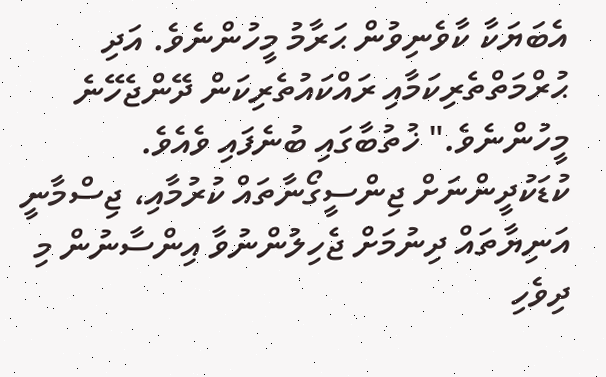އެބަޔަކާ ކާވެނިވުން ޙަރާމު މީހުންނެވެ. އަދި ޙުރްމަތްތެރިކަމާއި ރައްކައުތެރިކަން ދޭންޖެހޭނެ މީހުންނެވެ." ޚުތުބާގައި ބުނެފައި ވެއެވެ.
ކުޑަކުދީންނަށް ޖިންސީގޯނާތައް ކުރުމާއި، ޖިސްމާނީ އަނިޔާތައް ދިނުމަށް ޖެހިލުންނުވާ އިންސާނުން މި ދިވެހި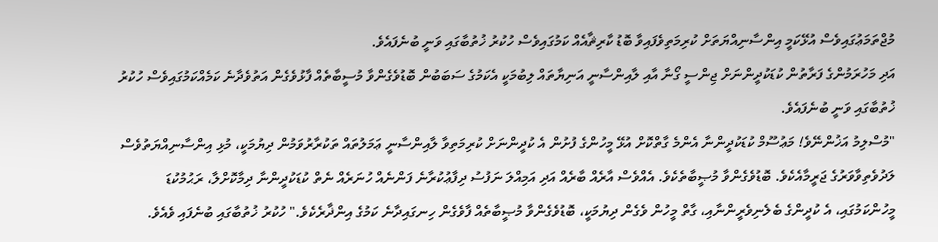މުޖްތަމަޢުގައިވެސް އުޅޭކަމީ އިންސާނިއްޔަތަށް ކުރިމަތިވެފައިވާ ބޮޑު ކާރިޘާއެއް ކަމުގައިވެސް ހުކުރު ޚުތުބާގައި ވަނީ ބުނެފައެވެ.
އަދި މަހުރަމުންގެ ފަރާތުން ކުޑަކުދީންނަށް ޖިންސީ ގޯނާ އާއި ލާއިންސާނީ އަނިޔާތައް ލިބުމަކީ އެކަމުގެ ސަބަބުން ބޮޑުވެގެންވާ މުސީބާތެއް ފާޅުވެގެން އަތުވެދާނެ ކަމެއްކަމުގައިވެސް ހުކުރު ޚުތުބާގައި ވަނީ ބުނެފައެވެ.
"މުސްލިމު އަޚުންނޭވެ! މަޢުސޫމް ކުޑަކުދީންނާ އެންމެ ގާތްކޮށް އުޅޭ މީހުންގެ ފުށުން އެ ކުދީންނަށް ކުރިމަތިވާ ލާއިންސާނީ ޢަމަލުތައް ތަކުރާރުވަމުން ދިޔުމަކީ، މުޅި އިންސާނިއްޔަތުވެސް ލަދުވެތިވާވަރުގެ ޖަރީމާއެކެވެ. ބޮޑުވެގެންވާ މުޞީބާތެކެވެ. އެއްވެސް އާރެއް ބާރެއް އަދި އަމިއްލަ ނަފުސު ދިފާޢުކުރާނެ ފަންނެއް ހުނަރެއް ނެތް ކުޑަކުދީންނާ ދިމާކޮށްލާ، ރަޙުމުކުޑަ މީހުންކަމުގައި، އެ ކުދީންގެ ބެލެނިވެރީންނާއި، ގާތް މީހުން ވެގެން ދިޔުމަކީ، ބޮޑުވެގެންވާ މުޞީބާތެއް ފާވެގެން ހިނގައިދާނެ ކަމުގެ އިންޛާރެކެވެ." ހުކުރު ޚުތުބާގައި ބުނެފައި ވެއެވެ.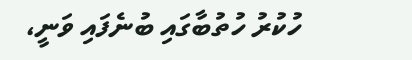ހުކުރު ހުތުބާގައި ބުނެފައި ވަނީ،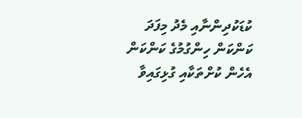ކުޑަކުދިންނާއި މެދު މިފަދަ ކަންކަން ހިންގުމުގެ ކަންކަން އެހެން ކުށްތަކާއި ގުޅިގައިވާ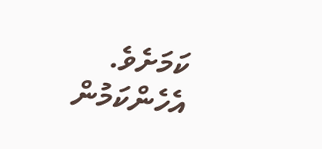ކަމަށެވެ. އެހެންކަމުން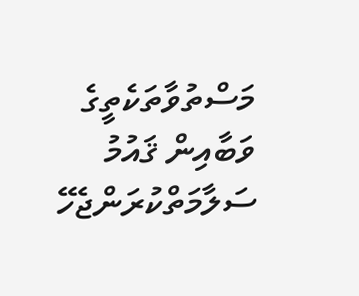މަސްތުވާތަކެތީގެ ވަބާއިން ޤައުމު ސަލާމަތްކުރަންޖެހޭ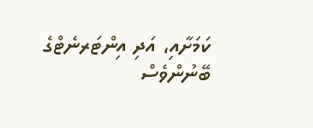ކަމަށާއި، އަދި އިންޓަރނެޓްގެ ބޭނުންވެސް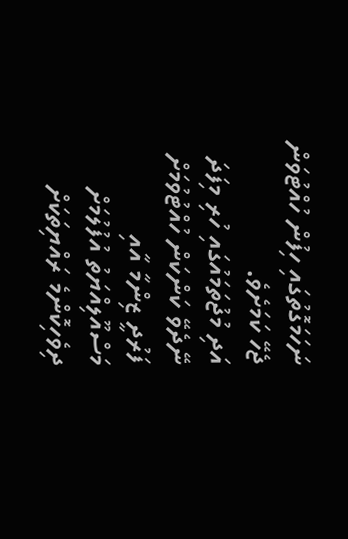ނަހަމަގޮތުގައި ހިފުން ހުއްޓުވަން ޖެހޭ ކަމަށެވެ.
އަދި މުޖުތަމައުގައި ހުރި މިފަދަ ނޭދެވޭ ކަންކަން ހުއްޓުވުމަށް ފަރުދީ ޒިންމާ އާއި މަސްއޫލިއްޔަތު އުފުލުމަށް ދިވެހިކޮންމެ ރައްޔިތަކަށް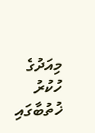މިއަދުގެ ހުކުރު ޚުތުބާގައި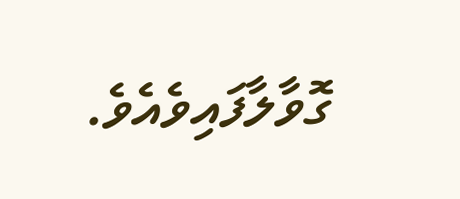ގޮވާލާފައިވެއެވެ.